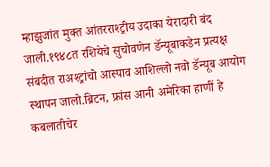म्हाझुजांत मुक्त आंतरराश्ट्रीय उदाका येरादारी बंद जाली.१९४८त रशियेचे सुचोवणेन डॅन्यूबाकडेन प्रत्यक्ष संबदीत राअश्ट्रांचो आस्पाव आशिल्लो नवो डॅन्यूब आयोग स्थापन जालो.ब्रिटन, फ्रांस आनी अमेरिका हाणीं हे कबलातीचेर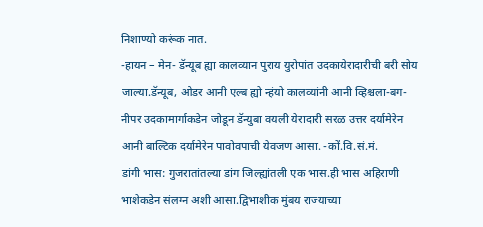निशाण्यो करूंक नात.
-हायन – मेन- डॅन्यूब ह्या कालव्यान पुराय युरोपांत उदकायेरादारीची बरी सोय जाल्या.डॅन्यूब, ओडर आनी एल्ब ह्यो न्हंयो कालव्यांनी आनी व्हिश्चला-बग-नीपर उदकामार्गाकडेन जोडून डॅन्युबा वयली येरादारी सरळ उत्तर दर्यामेरेन आनी बाल्टिक दर्यामेरेन पावोवपाची येवजण आसा. -कों.वि.सं.मं.
डांगी भास: गुजरातांतल्या डांग जिल्ह्यांतली एक भास.ही भास अहिराणी भाशेकडेन संलग्न अशी आसा.द्विभाशीक मुंबय राज्याच्या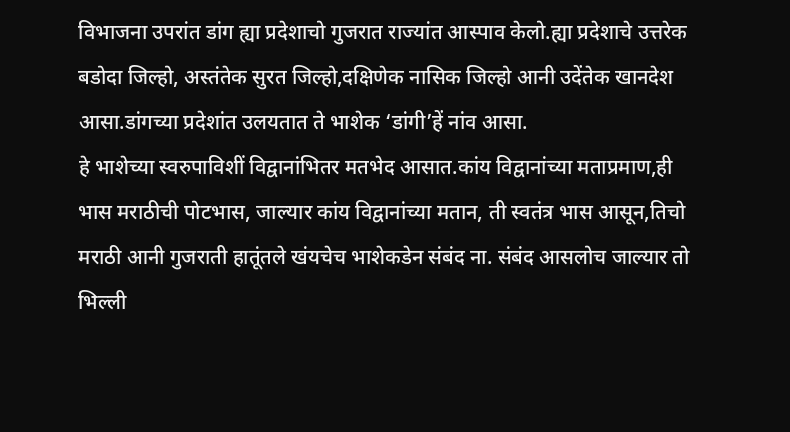विभाजना उपरांत डांग ह्या प्रदेशाचो गुजरात राज्यांत आस्पाव केलो.ह्या प्रदेशाचे उत्तरेक बडोदा जिल्हो, अस्तंतेक सुरत जिल्हो,दक्षिणेक नासिक जिल्हो आनी उदेंतेक खानदेश आसा.डांगच्या प्रदेशांत उलयतात ते भाशेक ‘डांगी’हें नांव आसा.
हे भाशेच्या स्वरुपाविशीं विद्वानांभितर मतभेद आसात.कांय विद्वानांच्या मताप्रमाण,ही भास मराठीची पोटभास, जाल्यार कांय विद्वानांच्या मतान, ती स्वतंत्र भास आसून,तिचो मराठी आनी गुजराती हातूंतले खंयचेच भाशेकडेन संबंद ना. संबंद आसलोच जाल्यार तो भिल्ली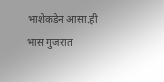भाशेकडेन आसा.ही भास गुजरात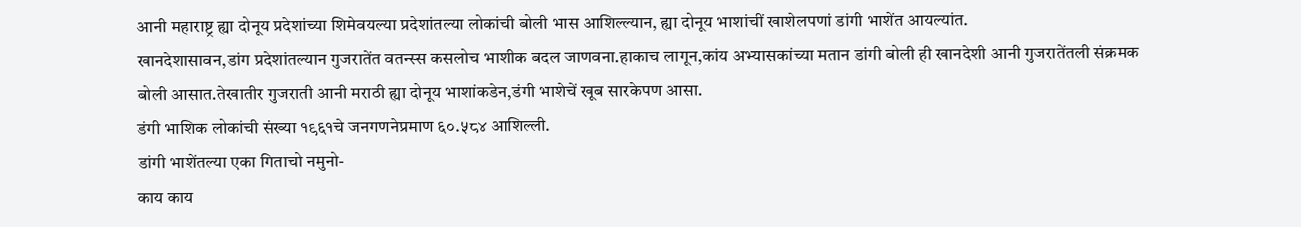आनी महाराष्ट्र ह्या दोनूय प्रदेशांच्या शिमेवयल्या प्रदेशांतल्या लोकांची बोली भास आशिल्ल्यान, ह्या दोनूय भाशांचीं खाशेलपणां डांगी भाशेंत आयल्यांत.
खानदेशासावन,डांग प्रदेशांतल्यान गुजरातेंत वतन्स्स कसलोच भाशीक बदल जाणवना.हाकाच लागून,कांय अभ्यासकांच्या मतान डांगी बोली ही खानदेशी आनी गुजरातेंतली संक्रमक बोली आसात.तेखातीर गुजराती आनी मराठी ह्या दोनूय भाशांकडेन,डंगी भाशेचें खूब सारकेपण आसा.
डंगी भाशिक लोकांची संख्या १९६१चे जनगणनेप्रमाण ६०.५८४ आशिल्ली.
डांगी भाशेंतल्या एका गिताचो नमुनो-
काय काय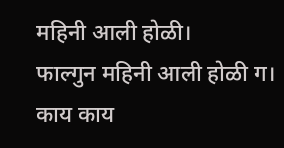महिनी आली होळी।
फाल्गुन महिनी आली होळी ग।
काय काय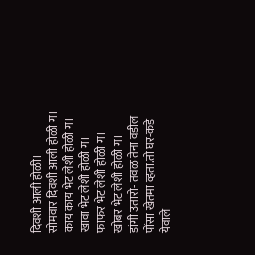दिवशी आली होळी।
सोमवार दिवशी आली होळी ग।
काय काय भेट लेशी होळी ग।
खावा भेट लेशी होळी ग।
फाफर भेट लेशी होळी ग।
खोबर भेट लेशी होळी ग।
डांगी उतारो- तवळ तेना वडील पोंसा खेतमा व्हता.तो घर-कडे येवाले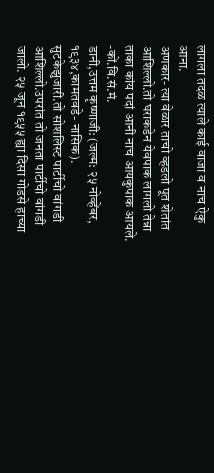लागला तदळ त्याले काई वाजा व नाच ऐकु आना.
अणकार- त्या वेळार ताचो व्हडलो पूत शेतांत आशिल्लो.तो घराकडेन येवपाक लागलो तेन्ना ताका कांय पदां आनी नाच आयकुपाक आयले. -कों.वि.सं.मं.
डानी,उत्तम कृष्णाजी: (जल्म: २५ नोव्हेंबर, १९३४,कामतवडे- नासिक).
सुटकेझुजारी.तो सोशलिस्ट पार्टीचो वांगडी आशिल्लो.उपरांत तो जनता पार्टीचो वांगडी जालो. २५ जून १९५५ ह्या दिसा गोडसे हाच्या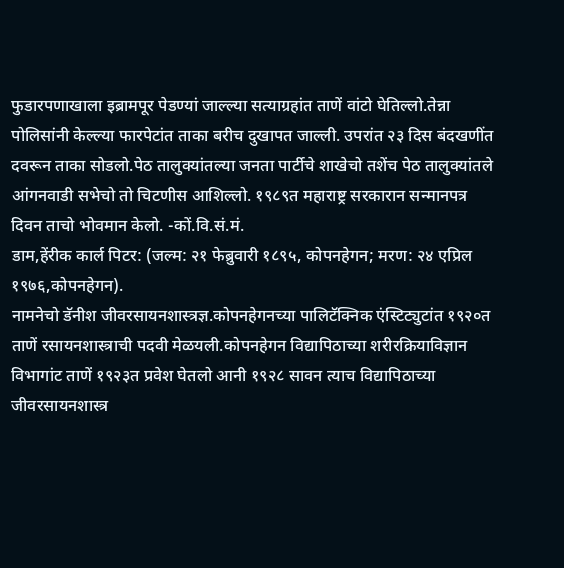फुडारपणाखाला इब्रामपूर पेडण्यां जाल्ल्या सत्याग्रहांत ताणें वांटो घेतिल्लो.तेन्ना पोलिसांनी केल्ल्या फारपेटांत ताका बरीच दुखापत जाल्ली. उपरांत २३ दिस बंदखणींत दवरून ताका सोडलो.पेठ तालुक्यांतल्या जनता पार्टीचे शाखेचो तशेंच पेठ तालुक्यांतले आंगनवाडी सभेचो तो चिटणीस आशिल्लो. १९८९त महाराष्ट्र सरकारान सन्मानपत्र दिवन ताचो भोवमान केलो. -कों.वि.सं.मं.
डाम,हेंरीक कार्ल पिटर: (जल्म: २१ फेब्रुवारी १८९५, कोपनहेगन; मरण: २४ एप्रिल १९७६,कोपनहेगन).
नामनेचो डॅनीश जीवरसायनशास्त्रज्ञ.कोपनहेगनच्या पालिटॅक्निक एंस्टिट्युटांत १९२०त ताणें रसायनशास्त्राची पदवी मेळयली.कोपनहेगन विद्यापिठाच्या शरीरक्रियाविज्ञान विभागांट ताणें १९२३त प्रवेश घेतलो आनी १९२८ सावन त्याच विद्यापिठाच्या जीवरसायनशास्त्र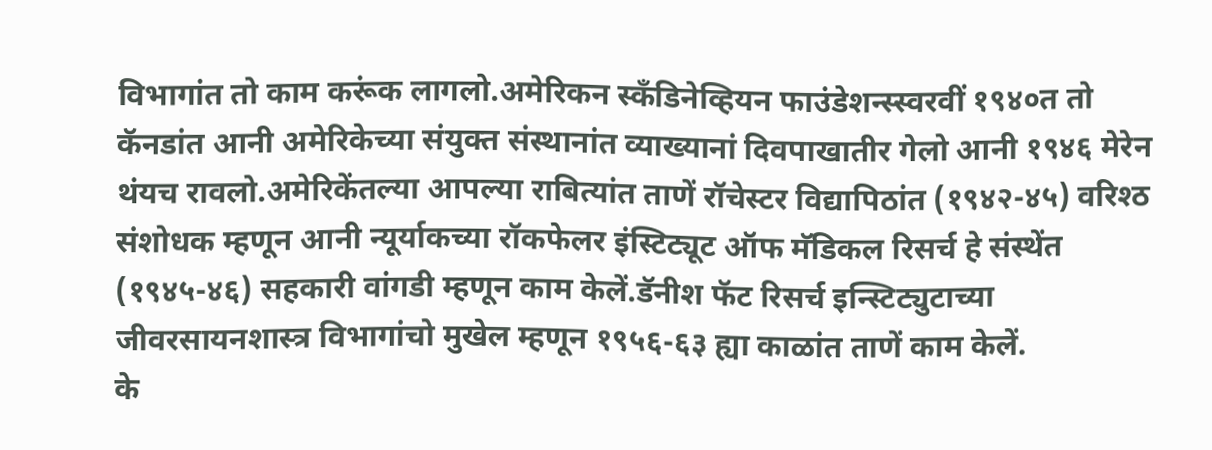विभागांत तो काम करूंक लागलो.अमेरिकन स्कॅंडिनेव्हियन फाउंडेशन्स्स्वरवीं १९४०त तो कॅनडांत आनी अमेरिकेच्या संयुक्त संस्थानांत व्याख्यानां दिवपाखातीर गेलो आनी १९४६ मेरेन थंयच रावलो.अमेरिकेंतल्या आपल्या राबित्यांत ताणें रॉचेस्टर विद्यापिठांत (१९४२-४५) वरिश्ठ संशोधक म्हणून आनी न्यूर्याकच्या रॉकफेलर इंस्टिट्यूट ऑफ मॅडिकल रिसर्च हे संस्थेंत (१९४५-४६) सहकारी वांगडी म्हणून काम केलें.डॅनीश फॅट रिसर्च इन्स्टिट्युटाच्या जीवरसायनशास्त्र विभागांचो मुखेल म्हणून १९५६-६३ ह्या काळांत ताणें काम केलें.
के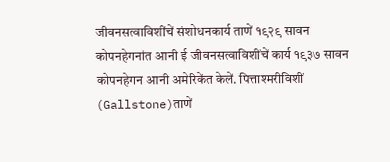जीवनसत्वाविशींचें संशोधनकार्य ताणें १९२९ सावन कोपनहेगनांत आनी ई जीवनसत्वाविशींचें कार्य १९३७ सावन कोपनहेगन आनी अमेरिकेंत केलें. पित्ताश्मरीविशीं (Gallstone)ताणें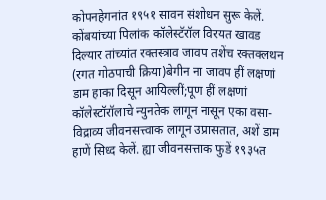कोपनहेगनांत १९५१ सावन संशोधन सुरू केलें.
कोंबयांच्या पिलांक कॉलेस्टॅरॉल विरयत खावड दिल्यार तांच्यांत रक्तस्त्राव जावप तशेंच रक्तक्लथन (रगत गोठपाची क्रिया)बेगीन ना जावप हीं लक्षणां डाम हाका दिसून आयिल्लीं;पूण हीं लक्षणां कॉलेस्टॉरॉलाचे न्युनतेक लागून नासून एका वसा-विद्राव्य जीवनसत्त्वाक लागून उप्रासतात, अशें डाम हाणें सिध्द केलें. ह्या जीवनसत्ताक फुडें १९३५त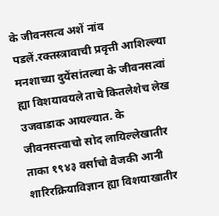के जीवनसत्व अशें नांव पडलें.रक्तस्त्रावाची प्रवृत्ती आशिल्ल्या मनशाच्या दुयेंसांतल्या के जीवनसत्वां ह्या विशयावयले ताचे कितलेशेच लेख उजवाडाक आयल्यात. के जीवनसत्त्वाचो सोद लायिल्लेखातीर ताका १९४३ वर्साचो वैजकी आनी शारिरक्रियाविज्ञान ह्या विशयाखातीर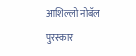आशिल्लो नोबॅल पुरस्कार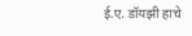ई.ए. डॉयझी हाचे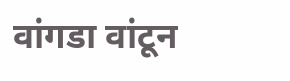वांगडा वांटून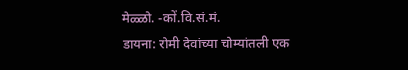मेळ्ळो. -कों.वि.सं.मं.
डायना: रोमी देवांच्या चोम्यांतली एक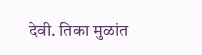देवी. तिका मुळांत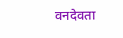वनदेवता